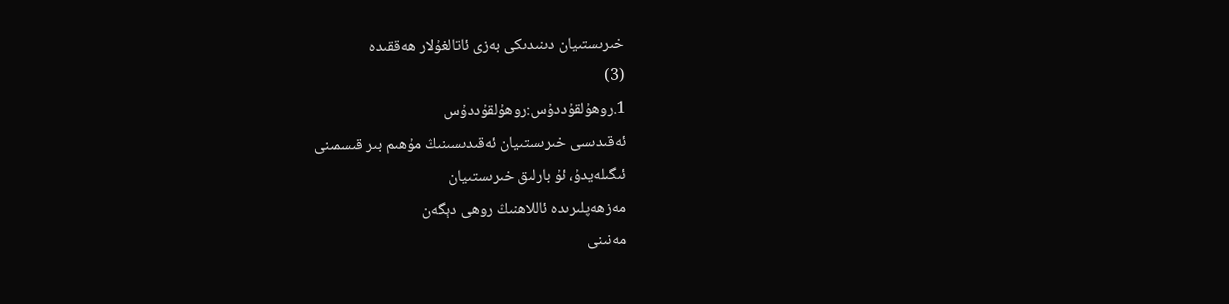خىرىستىيان دىنىدىكى بەزى ئاتالغۇلار ھەققىدە
(3)
1.روھۇلقۇددۇس:روھۇلقۇددۇس
ئەقىدىسى خىرىستىيان ئەقىدىسىنىڭ مۇھىم بىر قىسمىنى
ئىگىلەيدۇ، ئۇ بارلىق خىرىستىيان
مەزھەپلىرىدە ئاللاھنىڭ روھى دېگەن
مەنىنى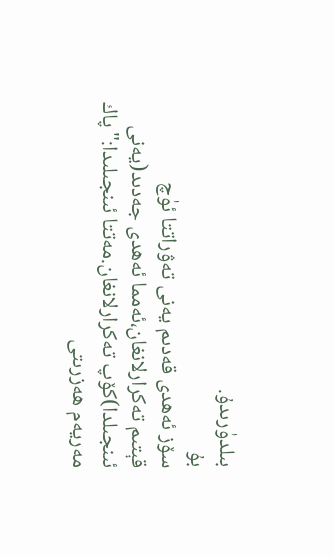بىلدۈرىدۇ.
بۇ
سۆز ئەھدى قەدىم يەنى تەۋراتتا ئۈچ
قېتىم تەكرارلانغان،ئەمما ئەھدى جەدىد(يەنى
ئىنجىلدا)كۆپ تەكرارلانغان.مەتتا ئىنجىلىدا:"پاك
مەريەم ھەزرىتى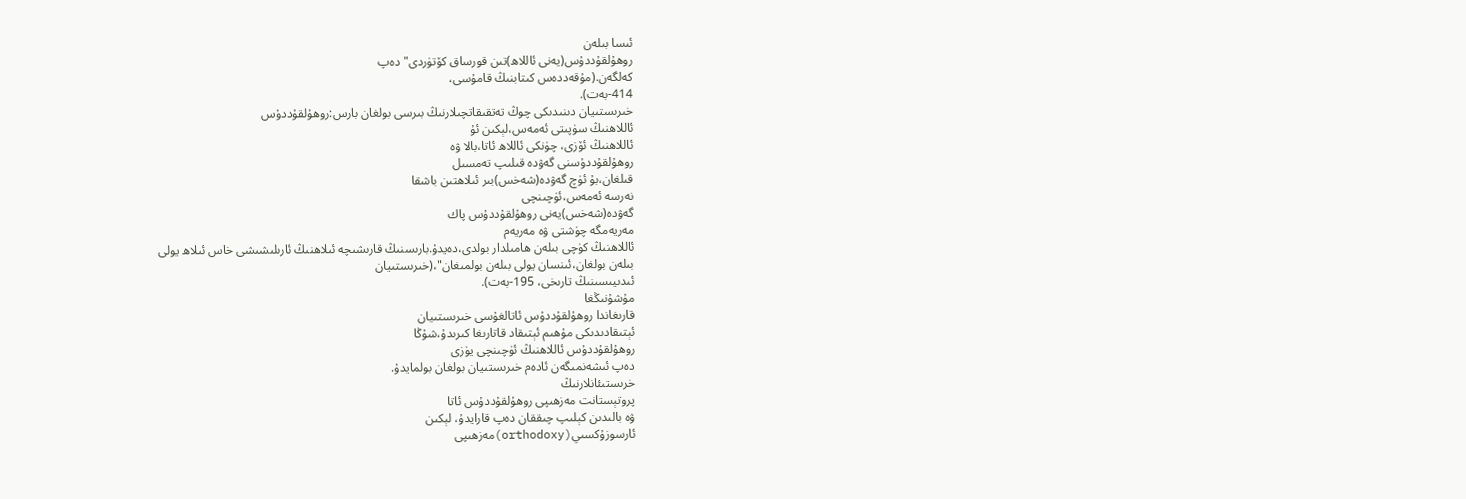ئىسا بىلەن
روھۇلقۇددۇس(يەنى ئاللاھ)تىن قورساق كۆتۈردى"دەپ
كەلگەن.(مۇقەددەس كىتابنىڭ قامۇسى،
414-بەت).
خىرىستىيان دىنىدىكى چوڭ تەتقىقاتچىلارنىڭ بىرسى بولغان بارس:روھۇلقۇددۇس
ئاللاھنىڭ سۈپىتى ئەمەس،لېكىن ئۇ
ئاللاھنىڭ ئۆزى، چۈنكى ئاللاھ ئاتا،بالا ۋە
روھۇلقۇددۇسنى گەۋدە قىلىپ تەمسىل
قىلغان،بۇ ئۈچ گەۋدە(شەخس)بىر ئىلاھتىن باشقا
نەرسە ئەمەس،ئۈچىنچى
گەۋدە(شەخس)يەنى روھۇلقۇددۇس پاك
مەريەمگە چۈشتى ۋە مەريەم
ئاللاھنىڭ كۈچى بىلەن ھامىلدار بولدى،دەيدۇ.بارىسنىڭ قارىشىچە ئىلاھنىڭ ئارىلىشىشى خاس ئىلاھ يولى
بىلەن بولغان،ئىنسان يولى بىلەن بولمىغان"،(خىرىستىيان
ئىدىيىسىنىڭ تارىخى، 195-بەت).
مۇشۇنىڭغا
قارىغاندا روھۇلقۇددۇس ئاتالغۇسى خىرىستىيان
ئېتىقادىدىكى مۇھىم ئېتىقاد قاتارىغا كىرىدۇ،شۇڭا
روھۇلقۇددۇس ئاللاھنىڭ ئۈچىنچى يۈزى
دەپ ئىشەنمىگەن ئادەم خىرىستىيان بولغان بولمايدۇ.
خرىستىئانلارنىڭ
پروتېستانت مەزھىپى روھۇلقۇددۇس ئاتا
ۋە بالىدىن كېلىپ چىققان دەپ قارايدۇ، لېكىن
ئارسوزۇكسىي(orthodoxy)مەزھىپى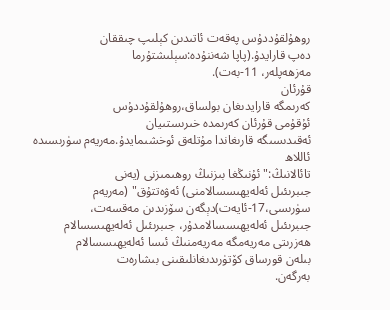روھۇلقۇددۇس پەقەت ئاتىدىن كېلىپ چىققان
دەپ قارايدۇ.(پاپا شەننۇدە:سېلىشتۇرما
مەزھەپلەر، 11-بەت).
قۇرئان
كەرىمگە قارايدىغان بولساق،روھۇلقۇددۇس
ئۇقۇمى قۇرئان كەرىمدە خىرىستىيان
ئەقىدىسىگە قارىغاندا مۇتلەق ئوخشىمايدۇ.مەريەم سۈرىسىدە ئاللاھ
تائالانىڭ:"ئۇنىڭغا بىزنىڭ روھىمىزنى (يەنى
جىبرىئىل ئەلەيھىسسالامنى) ئەۋەتتۇق" (مەريەم
سۈرىسى،17-ئايەت)دېگەن سۆزىدىن مەقسەت،
جىبرىئىل ئەلەيھىسسالامدۇر، جىبرىئىل ئەلەيھىسسالام
ھەزرىتى مەريەمگە مەريەمنىڭ ئىسا ئەلەيھىسسالام
بىلەن قورساق كۆتۈرىدىغانلىقىنى بىشارەت
بەرگەن.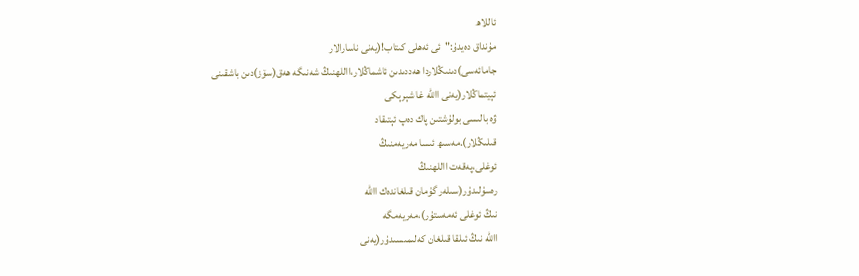ئاللاھ
مۇنداق دەيدۇ:"ئى ئەھلى كىتاب!(يەنى ناسارالار
جامائەسى)دىنىڭلاردا ھەددىدىن ئاشماڭلار،االلهنىڭ شەنىگە ھەق(سۆز)دىن باشقىنى
ئېيتماڭلار(يەنى االله غا شېرېكى
ۋە بالىسى بولۇشتىن پاك دەپ ئېتىقاد
قىلىڭلار).مەسىھ ئىسا مەريەمنىڭ
ئوغلى،پەقەت االلهنىڭ
رەسۇلىدۇر(سىلەر گۇمان قىلغاندەك االله
نىڭ ئوغلى ئەمەستۇر)،مەريەمگە
االله نىڭ ئىلقا قىلغان كەلىمىسىدۇر(يەنى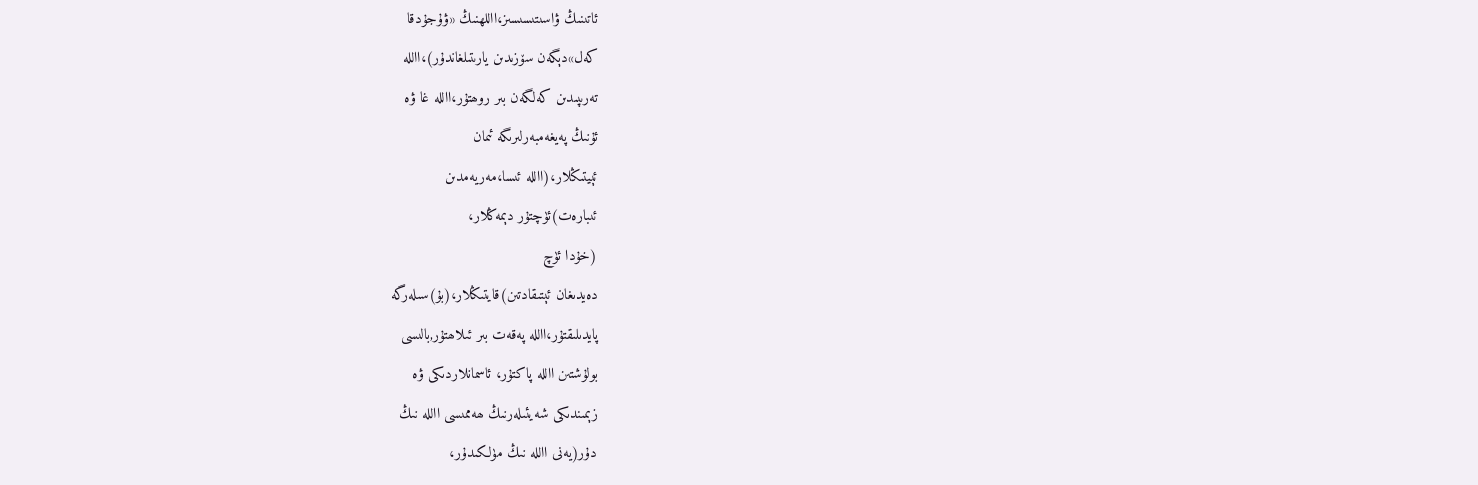ئاتىنىڭ ۋاسىتىسىسىز،االلهنىڭ «ۋۇجۇدقا
كەل»دېگەن سۆزىدىن يارىتىلغاندۇر)،االله
تەرىپىدىن كەلگەن بىر روھتۇر،االله غا ۋە
ئۇنىڭ پەيغەمبەرلىرىگە ئىمان
ئېيتىڭلار،(االله ئىسا،مەريەمدىن
ئىبارەت)ئۈچتۇر دېمەڭلار،
(خۇدا ئۈچ
دەيدىغان ئېتىقادتىن)قايتىڭلار،(بۇ)سىلەرگە
پايدىلىقتۇر،االله پەقەت بىر ئىلاھتۇر,بالىسى
بولۇشتىن االله پاكتۇر، ئاسمانلاردىكى ۋە
زېمىندىكى شەيئىلەرنىڭ ھەممىسى االله نىڭ
دۇر(يەنى االله نىڭ مۈلكىدۇر،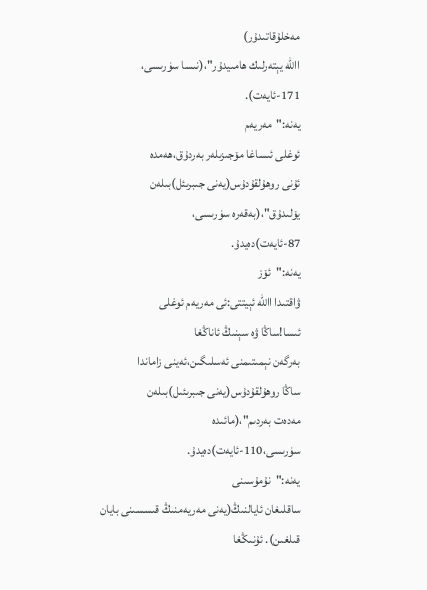مەخلۇقاتىدۇر)
االله يېتەرلىك ھامىيدۇر"،(نىسا سۈرىسى،
171-ئايەت).
يەنە:"مەريەم
ئوغلى ئىساغا مۆجىزىلەر بەردۇق،ھەمدە
ئۇنى روھۇلقۇدۇس(يەنى جىبرىئل)بىلەن
يۆلىدۇق"،(بەقەرە سۈرىسى،
87-ئايەت)دەيدۇ.
يەنە:"ئۆز
ۋاقتىدا االله ئېيتتى:ئى مەريەم ئوغلى
ئىسا!ساڭا ۋە سېنىڭ ئاناڭغا
بەرگەن نېمىتىمنى ئەسلىگىن،ئەينى زاماندا
ساڭا روھۇلقۇدۇس(يەنى جىبرىئىل)بىلەن
مەدەت بەردىم"،(مائىدە
سۈرىسى،110-ئايەت)دەيدۇ.
يەنە:"نۇمۇسىنى
ساقلىغان ئايالنىڭ(يەنى مەريەمنىڭ قىسسىنى بايان
قىلغىن). ئۇنىڭغا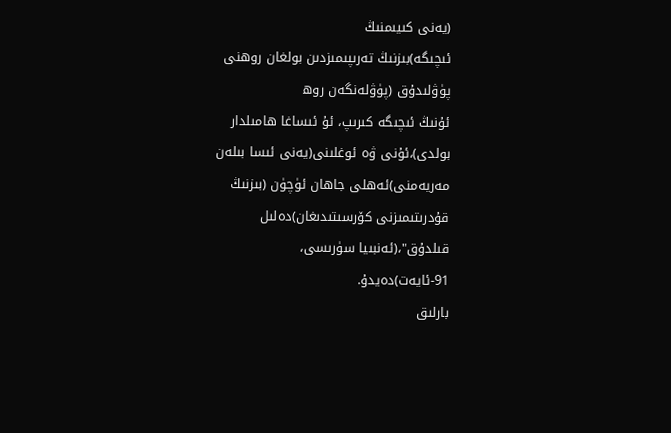(يەنى كىيىمنىڭ
ئىچىگە)بىزنىڭ تەرىپىمىزدىن بولغان روھنى
پۈۋلىدۇق (پۈۋلەنگەن روھ
ئۇنىڭ ئىچىگە كىرىپ، ئۇ ئىساغا ھامىلدار
بولدى)،ئۇنى ۋە ئوغلىنى(يەنى ئىسا بىلەن
مەريەمنى)ئەھلى جاھان ئۈچۈن (بىزنىڭ
قۇدرىتىمىزنى كۆرسىتىدىغان)دەلىل
قىلدۇق"،(ئەنبىيا سۈرىسى،
91-ئايەت)دەيدۇ.
بارلىق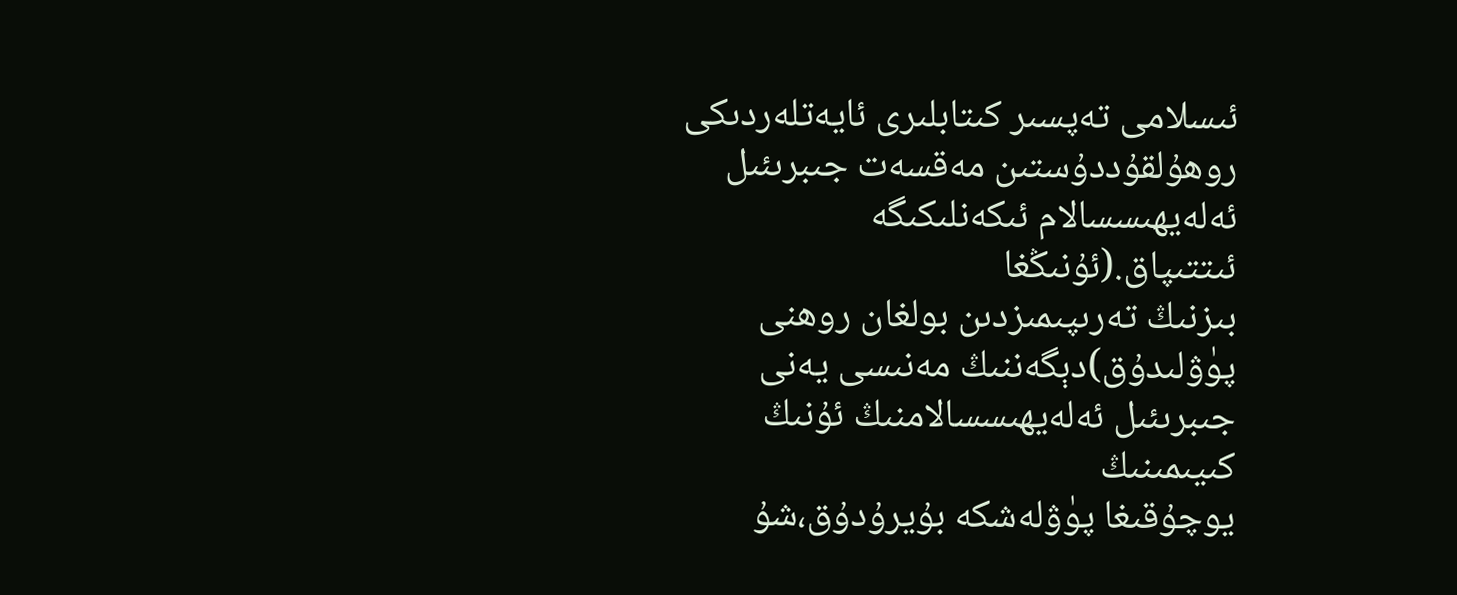ئىسلامى تەپسىر كىتابلىرى ئايەتلەردىكى
روھۇلقۇددۇستىن مەقسەت جىبرىئىل
ئەلەيھىسسالام ئىكەنلىكىگە ئىتتىپاق.(ئۇنىڭغا
بىزنىڭ تەرىپىمىزدىن بولغان روھنى
پۈۋلىدۇق)دېگەننىڭ مەنىسى يەنى
جىبرىئىل ئەلەيھىسسالامنىڭ ئۇنىڭ كىيىمىنىڭ
يوچۇقىغا پۈۋلەشكە بۇيرۇدۇق،شۇ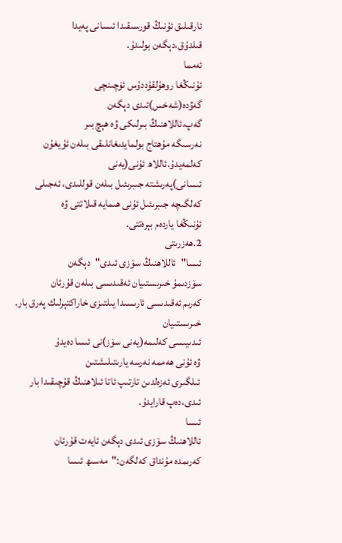ئارقىلىق ئۇنىڭ قورسىقىدا ئىسانى پەيدا
قىلدۇق،دېگەن بولىدۇ.
ئەمما
ئۇنىڭغا روھۇلقۇددۇس ئۈچىنچى
گەۋدە(شەخس)ئىدى دېگەن
گەپ،ئاللاھنىڭ بىرلىكى ۋە ھېچ بىر
نەرسىگە مۇھتاج بولمايدىغانلىقى بىلەن ئۇيغۇن
كەلمەيدۇ.ئاللاھ ئۇنى(يەنى
ئىسانى)پەرىشتە جىبرىئىل بىلەن قوللىدى، ئەجىلى
كەلگىچە جىبرىئىل ئۇنى ھىمايە قىلاتتى ۋە
ئۇنىڭغا ياردەم بېرەتتى.
2.ھەزرىتى
ئىسا"ئاللاھنىڭ سۆزى ئىدى"دېگەن
سۆزدىمۇ خىرىستىيان ئەقىدىسى بىلەن قۇرئان
كەرىم ئەقىدىسى ئارىسىدا يىلتىزى خاراكتېرلىك پەرق بار.
خىرىستىيان
ئىدىيىسى كەلىمە(يەنى سۆز)نى ئىسا دەيدۇ
ۋە ئۇنى ھەممە نەرسە يارىتىلىشتىن
ئىلگىرى ئەزەلدىن تارتىپ ئاتا ئىلاھنىڭ قۇچىقىدا بار
ئىدى،دەپ قارايدۇ.
ئىسا
ئاللاھنىڭ سۆزى ئىدى دېگەن ئايەت قۇرئان
كەرىمدە مۇنداق كەلگەن:"مەسىھ ئىسا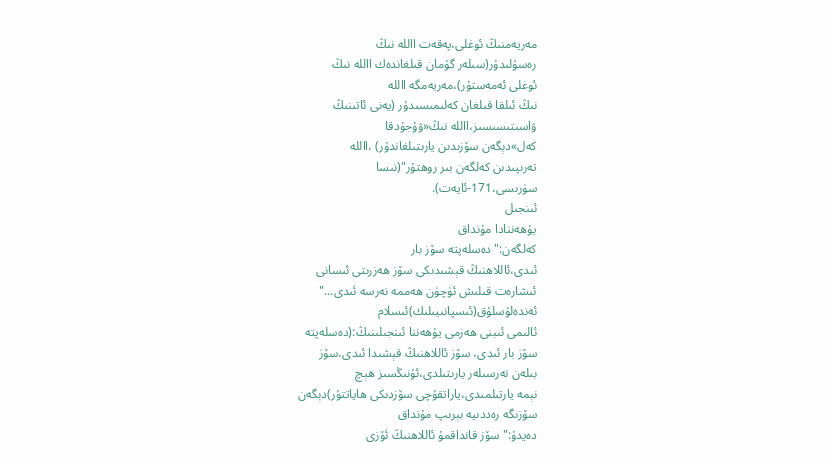مەريەمنىڭ ئوغلى،پەقەت االله نىڭ
رەسۇلىدۇر(سىلەر گۇمان قىلغاندەك االله نىڭ
ئوغلى ئەمەستۇر)،مەريەمگە االله
نىڭ ئىلقا قىلغان كەلىمىسىدۇر (يەنى ئاتىنىڭ
ۋاسىتىسىسىز،االله نىڭ«ۋۇجۇدقا
كەل»دېگەن سۆزىدىن يارىتىلغاندۇر) ،االله
تەرىپىدىن كەلگەن بىر روھتۇر"(نىسا
سۈرىسى،171-ئايەت).
ئىنجىل
يۇھەننادا مۇنداق
كەلگەن:"دەسلەپتە سۆز بار
ئىدى،ئاللاھنىڭ قېشىدىكى سۆز ھەزرىتى ئىسانى
ئىشارەت قىلىش ئۈچۈن ھەممە نەرسە ئىدى..."
ئەندەلۇسلۇق(ئىسپانىيىلىك)ئىسلام
ئالىمى ئىبنى ھەزمى يۇھەننا ئىنجىلىنىڭ:(دەسلەپتە
سۆز بار ئىدى، سۆز ئاللاھنىڭ قېشىدا ئىدى،سۆز
بىلەن نەرسىلەر يارىتىلدى،ئۇنىڭسىز ھېچ
نېمە يارتىلمىدى،ياراتقۇچى سۆزدىكى ھاياتتۇر)دېگەن
سۆزىگە رەددىيە بېرىپ مۇنداق
دەيدۇ:"سۆز قانداقمۇ ئاللاھنىڭ ئۆزى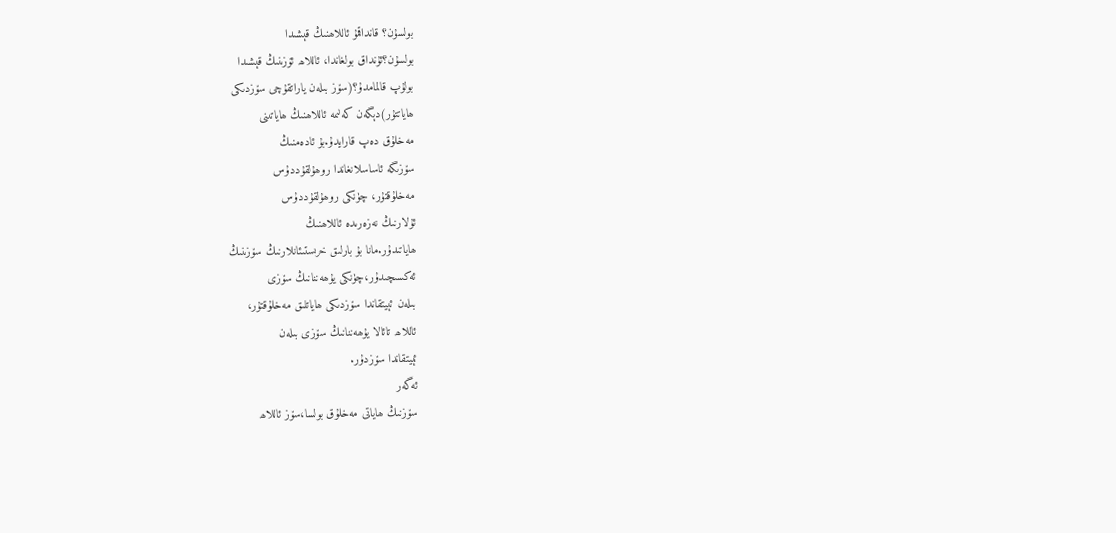بولسۇن؟ قانداقمۇ ئاللاھنىڭ قېشىدا
بولسۇن؟ئۇنداق بولغاندا، ئاللاھ ئۆزىنىڭ قېشىدا
بولۇپ قالمامدۇ؟(سۆز بىلەن ياراتقۇچى سۆزدىكى
ھاياتتۇر)دېگەن كەلىمە ئاللاھنىڭ ھاياتىنى
مەخلۇق دەپ قارايدۇ.بۇ ئادەمنىڭ
سۆزىگە ئاساسلانغاندا روھۇلقۇددۇس
مەخلۇقتۇر، چۈنكى روھۇلقۇددۇس
ئۇلارنىڭ نەزەرىدە ئاللاھنىڭ
ھاياتىدۇر.مانا بۇ بارلىق خرىستىئانلارنىڭ سۆزىنىڭ
ئەكسىچىدۇر،چۈنكى يۇھەننانىڭ سۆزى
بىلەن ئېيتقاندا سۆزدىكى ھاياتلىق مەخلۇقتۇر،
ئاللاھ تائالا يۇھەننانىڭ سۆزى بىلەن
ئېيتقاندا سۆزدۇر.
ئەگەر
سۆزنىڭ ھاياتى مەخلۇق بولسا،سۆز ئاللاھ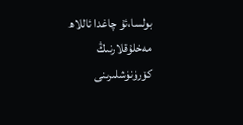بولسا،ئۇ چاغدا ئاللاھ مەخلۇقلارنىڭ
كۆرۈنۈشلىرىنى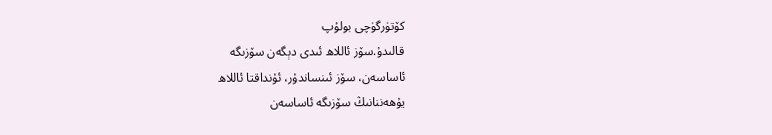كۆتۈرگۈچى بولۇپ
قالىدۇ.سۆز ئاللاھ ئىدى دېگەن سۆزىگە
ئاساسەن، سۆز ئىنساندۇر، ئۇنداقتا ئاللاھ
يۇھەننانىڭ سۆزىگە ئاساسەن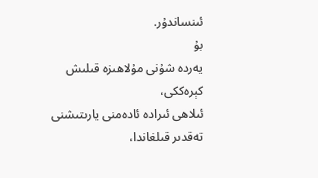ئىنساندۇر.
بۇ
يەردە شۇنى مۇلاھىزە قىلىش كېرەككى،
ئىلاھى ئىرادە ئادەمنى يارىتىشنى تەقدىر قىلغاندا،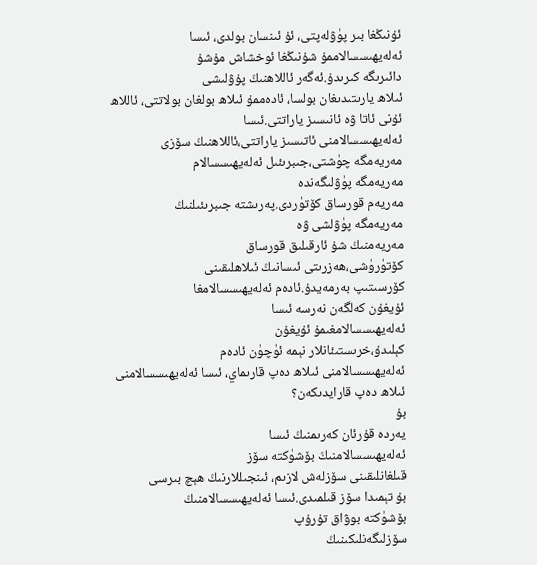ئۇنىڭغا بىر پۈۋلەپتى، ئۇ ئىنسان بولدى، ئىسا
ئەلەيھىسسالاممۇ شۇنىڭغا ئوخشاش مۇشۇ
دائىرىگە كىرىدۇ.ئەگەر ئاللاھنىڭ پۇۋلىشى
ئىلاھ يارىتىدىغان بولسا، ئادەممۇ ئىلاھ بولغان بولاتتى، ئاللاھ
ئۇنى ئاتا ۋە ئانىسىز ياراتتى.ئىسا
ئەلەيھىسسالامنى ئاتىسىز ياراتتى،ئاللاھنىڭ سۆزى
مەريەمگە چۈشتى،جىبرىئىل ئەلەيھىسسالام
مەريەمگە پۈۋلىگەندە
مەريەم قورساق كۆتۈردى.پەرىشتە جىبرىئىلنىڭ
مەريەمگە پۈۋلشى ۋە
مەريەمنىڭ شۇ ئارقىلىق قورساق
كۆتۈرۈشى،ھەزرىتى ئىسانىڭ ئىلاھلىقىنى
كۆرسىتىپ بەرمەيدۇ.ئادەم ئەلەيھىسسالامغا
ئۇيغۇن كەلگەن نەرسە ئىسا
ئەلەيھىسسالامغىمۇ ئۇيغۇن
كېلىدۇ،خرىستىئانلار نېمە ئۈچۈن ئادەم
ئەلەيھىسسالامنى ئىلاھ دەپ قارىماي، ئىسا ئەلەيھىسسالامنى
ئىلاھ دەپ قارايدىكەن؟
بۇ
يەردە قۇرئان كەرىمنىڭ ئىسا
ئەلەيھىسسالامنىڭ بۆشۈكتە سۆز
قىلغانلىقىنى سۆزلەش لازىم، ئىنجىللارنىڭ ھېچ بىرسى
بۇ تېمىدا سۆز قىلمىدى.ئىسا ئەلەيھىسسالامنىڭ
بۆشۈكتە بوۋاق تۇرۇپ
سۆزلىگەنلىكىنىڭ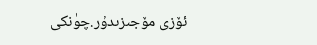ئۆزى مۆجىزىدۇر.چۈنكى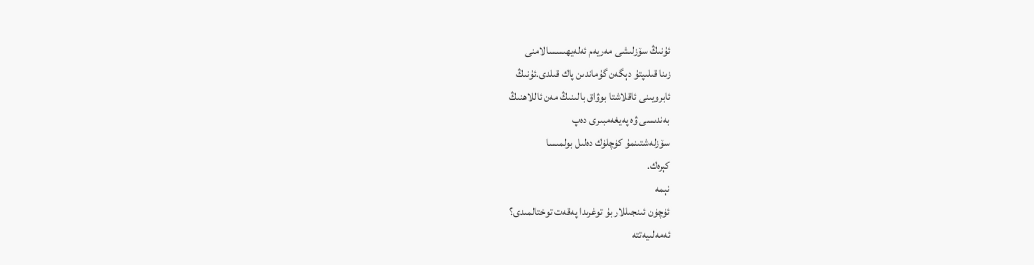ئۇنىڭ سۆزلىشى مەريەم ئەلەيھىسسالامنى
زىنا قىلىپتۇ دېگەن گۇماندىن پاك قىلدى.ئۇنىڭ
ئابرويىنى ئاقلاشتا بوۋاق بالىنىڭ مەن ئاللاھنىڭ
بەندىسى ۋە پەيغەمبىرى دەپ
سۆزلەشتىنمۇ كۈچلۈك دەلىل بولمىسا
كېرەك.
نېمە
ئۈچۈن ئىنجىللار بۇ توغرىدا پەقەت توختالمىدى؟
ئەمەلىيەتتە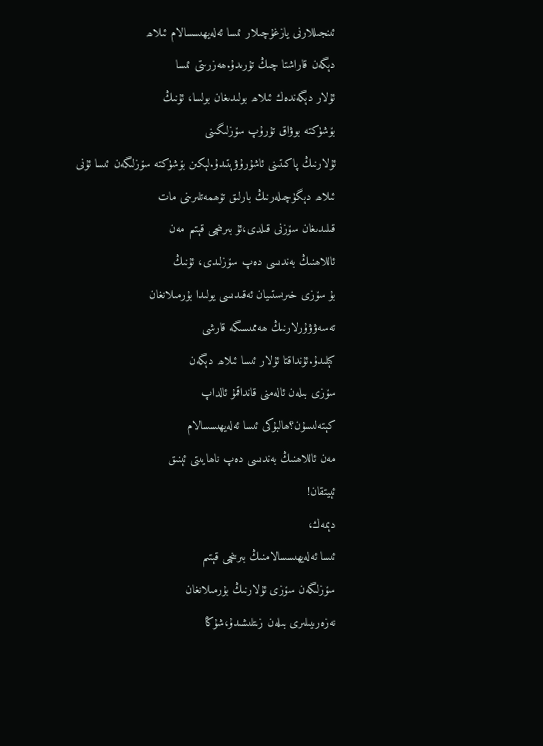ئىنجىللارنى يازغۇچىلار ئىسا ئەلەيھىسسالام ئىلاھ
دېگەن قاراشتا چىڭ تۇرىدۇ.ھەزرىتى ئىسا
ئۇلار دېگەندەك ئىلاھ بولىدىغان بولسا، ئۇنىڭ
بۆشۈكتە بوۋاق تۇرۇپ سۆزلىگىنى
ئۇلارنىڭ پاكىتىنى ئاشۇرۇۋېتىدۇ.لېكىن بۆشۈكتە سۆزلىگەن ئىسا ئۇنى
ئىلاھ دېگۈچىلەرنىڭ بارلىق تۆھمەتلىرىنى مات
قىلىدىغان سۆزنى قىلدى،ئۇ بىرىنچى قېتىم مەن
ئاللاھنىڭ بەندىسى دەپ سۆزلىدى، ئۇنىڭ
بۇ سۆزى خىرىستىيان ئەقىدىسى يولىدا بۇرمىلانغان
تەسەۋۋۇرلارنىڭ ھەممىسىگە قارشى
كېلىدۇ.ئۇنداقتا ئۇلار ئىسا ئىلاھ دېگەن
سۆزى بىلەن ئالەمنى قانداقمۇ ئالداپ
كېتەلىسۇن؟ھالبۇكى ئىسا ئەلەيھىسسالام
مەن ئاللاھنىڭ بەندىسى دەپ ناھايىتى ئېنىق
ئېيتقان!
دېمەك،
ئىسا ئەلەيھىسسالامنىڭ بىرىنچى قېتىم
سۆزلىگەن سۆزى ئۇلارنىڭ بۇرمىلانغان
نەزەرىيىلىرى بىلەن زىتلىشىدۇ،شۇڭا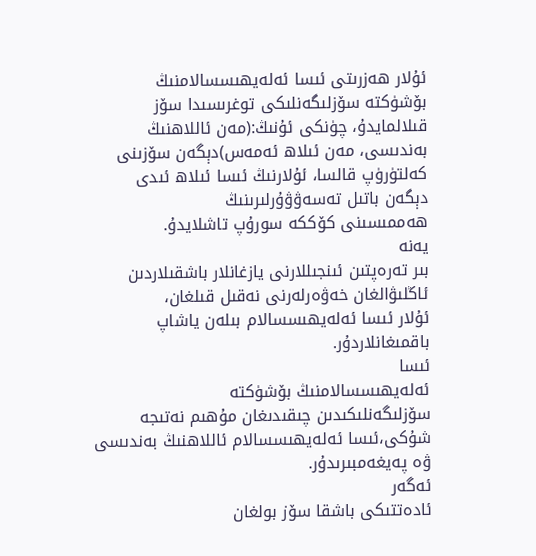ئۇلار ھەزرىتى ئىسا ئەلەيھىسسالامنىڭ
بۆشۈكتە سۆزلىگەنلىكى توغرىسىدا سۆز
قىلالمايدۇ، چۈنكى ئۇنىڭ:(مەن ئاللاھنىڭ
بەندىسى، مەن ئىلاھ ئەمەس)دېگەن سۆزىنى
كەلتۈرۈپ قالسا، ئۇلارنىڭ ئىسا ئىلاھ ئىدى
دېگەن باتىل تەسەۋۋۇرلىرىنىڭ
ھەممىسىنى كۆككە سورۇپ تاشلايدۇ.
يەنە
بىر تەرەپتىن ئىنجىللارنى يازغانلار باشقىلاردىن
ئاڭلىۋالغان خەۋەرلەرنى نەقىل قىلغان،
ئۇلار ئىسا ئەلەيھىسسالام بىلەن ياشاپ
باقمىغانلاردۇر.
ئىسا
ئەلەيھىسسالامنىڭ بۆشۈكتە
سۆزلىگەنلىكىدىن چىقىدىغان مۇھىم نەتىجە
شۇكى،ئىسا ئەلەيھىسسالام ئاللاھنىڭ بەندىسى
ۋە پەيغەمبىرىدۇر.
ئەگەر
ئادەتتىكى باشقا سۆز بولغان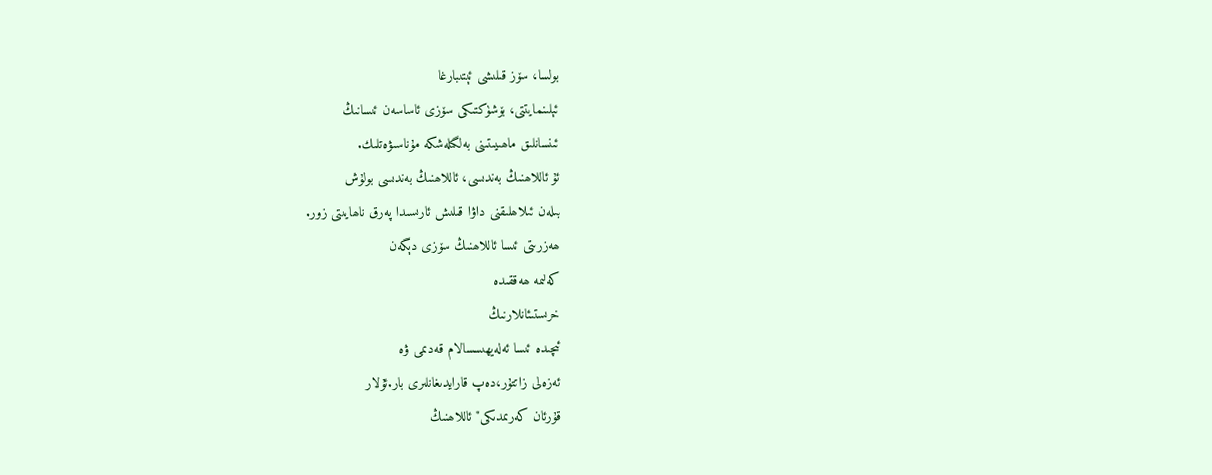بولسا، سۆز قىلىشى ئېتىبارغا
ئېلىنمايتتى، بۆشۈكتىكى سۆزى ئاساسەن ئىسانىڭ
ئىنسانلىق ماھىيىتىنى بەلگىلەشكە مۇناسىۋەتلىك.
ئۇ ئاللاھنىڭ بەندىسى، ئاللاھنىڭ بەندىسى بولۇش
بىلەن ئىلاھلىقنى داۋا قىلىش ئارىسىدا پەرق ناھايىتى زور.
ھەزرىتى ئىسا ئاللاھنىڭ سۆزى دېگەن
كەلىمە ھەققىدە
خرىستىئانلارنىڭ
ئىچىدە ئىسا ئەلەيھىسسالام قەدىمى ۋە
ئەزەلى زاتتۇر،دەپ قارايدىغانلىرى بار.ئۇلار
قۇرئان كەرىمدىكى"ئاللاھنىڭ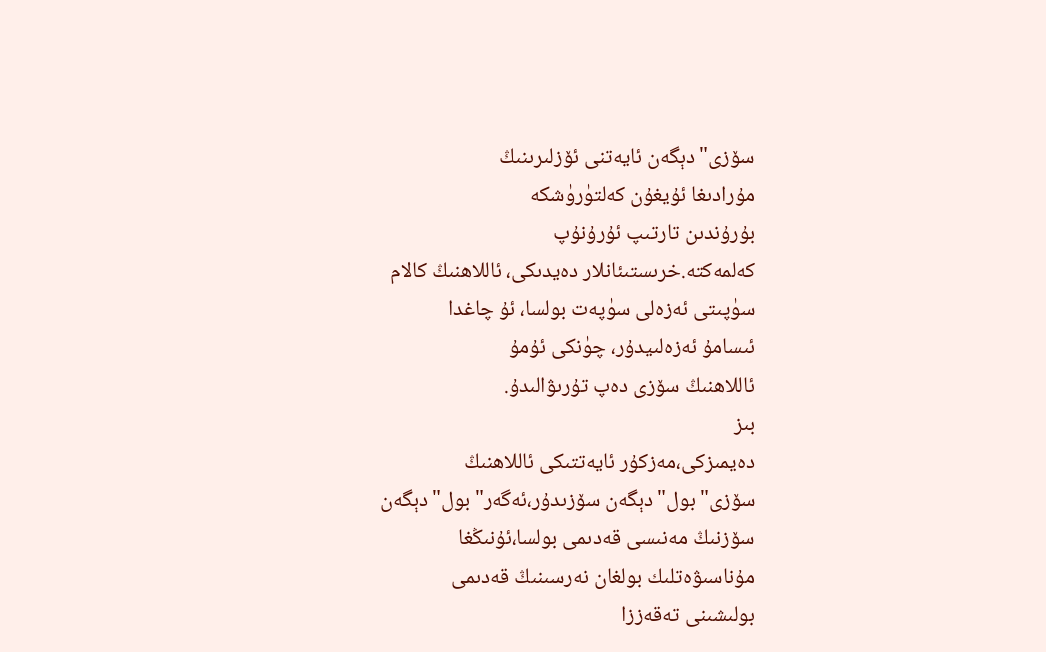سۆزى"دېگەن ئايەتنى ئۆزلىرىنىڭ
مۇرادىغا ئۇيغۇن كەلتۈرۈشكە
بۇرۇندىن تارتىپ ئۇرۇنۇپ
كەلمەكتە.خرىستىئانلار دەيدىكى، ئاللاھنىڭ كالام
سۈپىتى ئەزەلى سۈپەت بولسا، ئۇ چاغدا
ئىسامۇ ئەزەلىيدۇر، چۈنكى ئۇمۇ
ئاللاھنىڭ سۆزى دەپ تۇرىۋالىدۇ.
بىز
دەيمىزكى،مەزكۇر ئايەتتىكى ئاللاھنىڭ
سۆزى"بول"دېگەن سۆزىدۇر،ئەگەر"بول"دېگەن
سۆزنىڭ مەنىسى قەدىمى بولسا،ئۇنىڭغا
مۇناسىۋەتلىك بولغان نەرسىنىڭ قەدىمى
بولىشىنى تەقەززا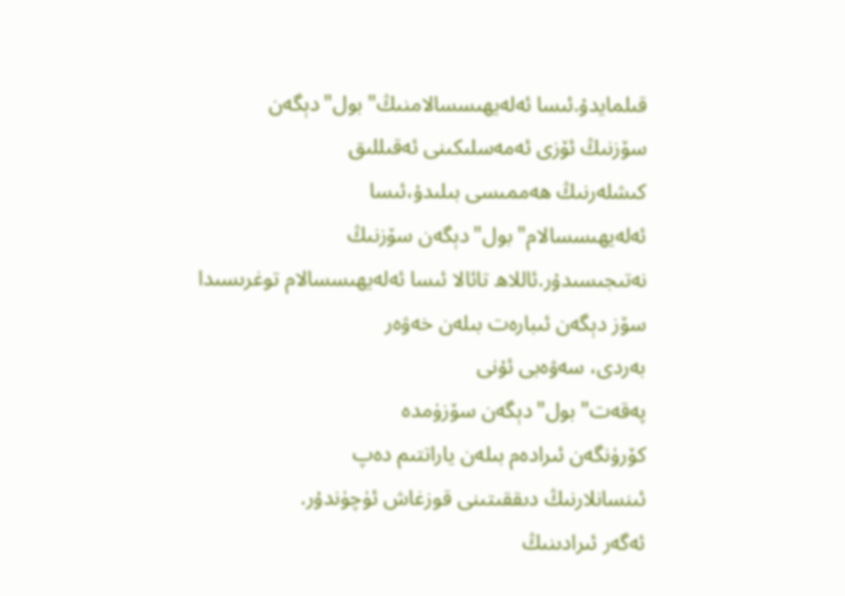قىلمايدۇ.ئىسا ئەلەيھىسسالامنىڭ"بول"دېگەن
سۆزنىڭ ئۆزى ئەمەسلىكىنى ئەقىللىق
كىشلەرنىڭ ھەممىسى بىلىدۇ،ئىسا
ئەلەيھىسسالام"بول"دېگەن سۆزنىڭ
نەتىجىسىدۇر.ئاللاھ تائالا ئىسا ئەلەيھىسسالام توغرىسىدا
سۆز دېگەن ئىبارەت بىلەن خەۋەر
بەردى، سەۋەبى ئۇنى
پەقەت"بول"دېگەن سۆزۈمدە
كۆرۈنگەن ئىرادەم بىلەن ياراتتىم دەپ
ئىنسانلارنىڭ دىققىتىنى قوزغاش ئۈچۈندۇر.
ئەگەر ئىرادىنىڭ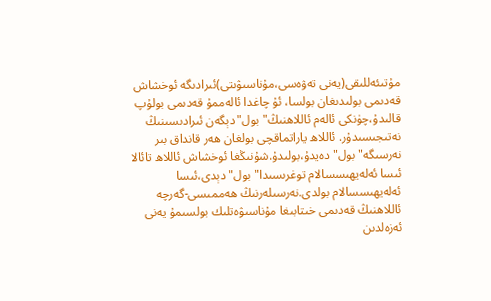مۇتىئەللىقى(يەنى تەۋەسى،مۇناسىۋىتى)ئىرادىگە ئوخشاش قەدىمى بولىدىغان بولسا، ئۇ چاغدا ئالەممۇ قەدىمى بولۇپ قالىدۇ،چۈنكى ئالەم ئاللاھنىڭ"بول"دېگەن ئىرادىسىنىڭ نەتىجىسىدۇر. ئاللاھ ياراتماقچى بولغان ھەر قانداق بىر نەرسىگە"بول"دەيدۇ،بولىدۇ.شۇنىڭغا ئوخشاش ئاللاھ تائالا ئىسا ئەلەيھىسسالام توغرىسىدا"بول"دېدى،ئىسا ئەلەيھىسسالام بولدى.نەرسىلەرنىڭ ھەممىسى-گەرچە ئاللاھنىڭ قەدىمى خىتابىغا مۇناسىۋەتلىك بولسىمۇ يەنى ئەزەلدىن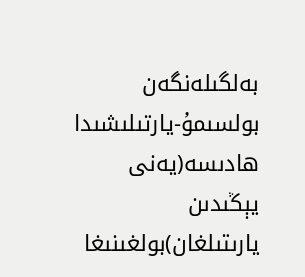بەلگىلەنگەن بولسىمۇ-يارتىلىشىدا ھادىسە(يەنى يېڭىدىن يارىتىلغان)بولغىنىغا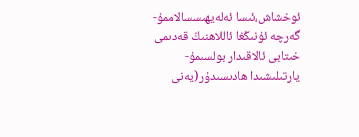ئوخشاش،ئىسا ئەلەيھىسسالاممۇ-گەرچە ئۇنىڭغا ئاللاھنىڭ قەدىمى خىتابى ئالاقىدار بولسىمۇ-يارتىلىشىدا ھادىسىدۇر(يەنى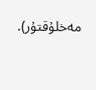مەخلۇقتۇر).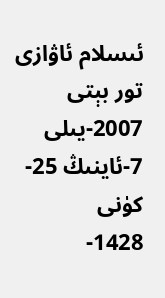ئىسلام ئاۋازى تور بېتى
2007-يىلى
7-ئاينىڭ 25-كۈنى
1428-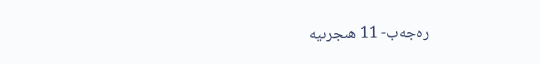رەجەب- 11 ھىجرىيە